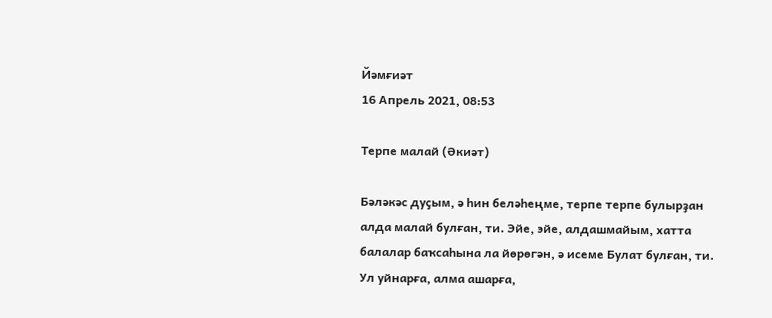Йәмғиәт
16 Апрель 2021, 08:53

Терпе малай (Әкиәт)

Бәләкәс дуҫым, ә һин беләһеңме, терпе терпе булырҙан алда малай булған, ти. Эйе, эйе, алдашмайым, хатта балалар баҡсаһына ла йөрөгән, ә исеме Булат булған, ти. Ул уйнарға, алма ашарға,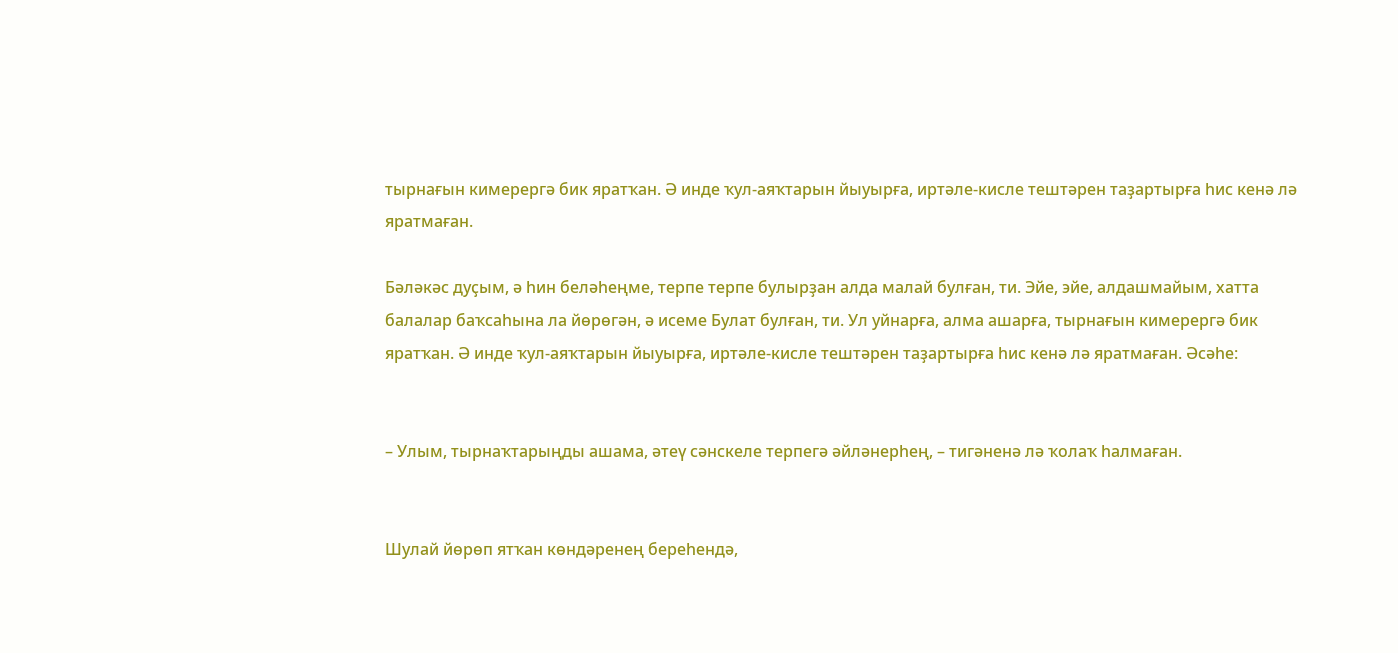тырнағын кимерергә бик яратҡан. Ә инде ҡул-аяҡтарын йыуырға, иртәле-кисле тештәрен таҙартырға һис кенә лә яратмаған.

Бәләкәс дуҫым, ә һин беләһеңме, терпе терпе булырҙан алда малай булған, ти. Эйе, эйе, алдашмайым, хатта балалар баҡсаһына ла йөрөгән, ә исеме Булат булған, ти. Ул уйнарға, алма ашарға, тырнағын кимерергә бик яратҡан. Ә инде ҡул-аяҡтарын йыуырға, иртәле-кисле тештәрен таҙартырға һис кенә лә яратмаған. Әсәһе:


– Улым, тырнаҡтарыңды ашама, әтеү сәнскеле терпегә әйләнерһең, – тигәненә лә ҡолаҡ һалмаған.


Шулай йөрөп ятҡан көндәренең береһендә,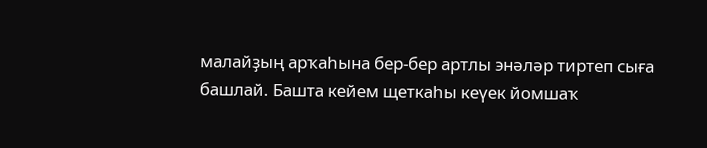малайҙың арҡаһына бер-бер артлы энәләр тиртеп сыға башлай. Башта кейем щеткаһы кеүек йомшаҡ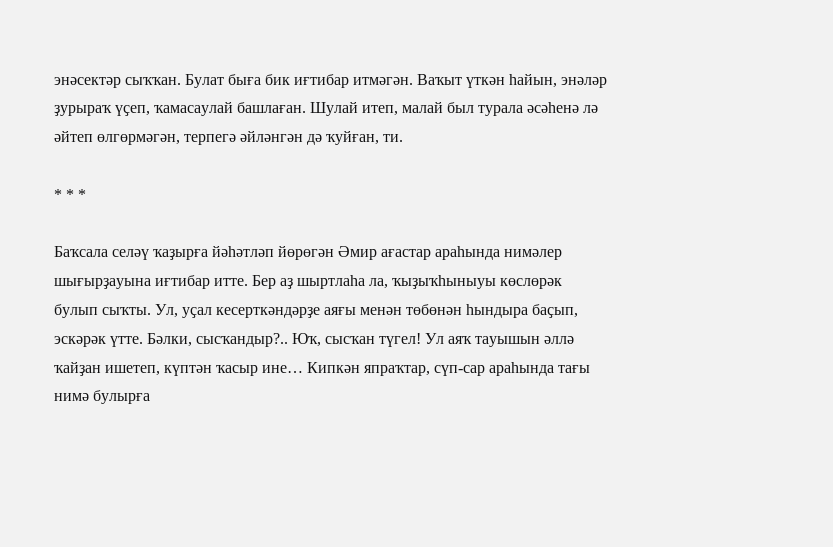энәсектәр сыҡҡан. Булат быға бик иғтибар итмәгән. Ваҡыт үткән һайын, энәләр ҙурыраҡ үҫеп, ҡамасаулай башлаған. Шулай итеп, малай был турала әсәһенә лә әйтеп өлгөрмәгән, терпегә әйләнгән дә ҡуйған, ти.

* * *

Баҡсала селәү ҡаҙырға йәһәтләп йөрөгән Әмир ағастар араһында нимәлер шығырҙауына иғтибар итте. Бер аҙ шыртлаһа ла, ҡыҙыҡһыныуы көслөрәк булып сыҡты. Ул, уҫал кесерткәндәрҙе аяғы менән төбөнән һындыра баҫып, эскәрәк үтте. Бәлки, сысҡандыр?.. Юҡ, сысҡан түгел! Ул аяҡ тауышын әллә ҡайҙан ишетеп, күптән ҡасыр ине… Кипкән япраҡтар, сүп-сар араһында тағы нимә булырға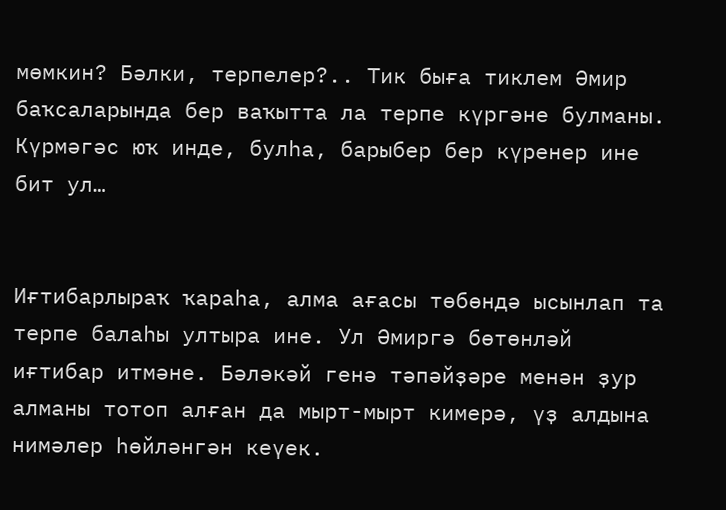мөмкин? Бәлки, терпелер?.. Тик быға тиклем Әмир баҡсаларында бер ваҡытта ла терпе күргәне булманы. Күрмәгәс юҡ инде, булһа, барыбер бер күренер ине бит ул…


Иғтибарлыраҡ ҡараһа, алма ағасы төбөндә ысынлап та терпе балаһы ултыра ине. Ул Әмиргә бөтөнләй иғтибар итмәне. Бәләкәй генә тәпәйҙәре менән ҙур алманы тотоп алған да мырт-мырт кимерә, үҙ алдына нимәлер һөйләнгән кеүек.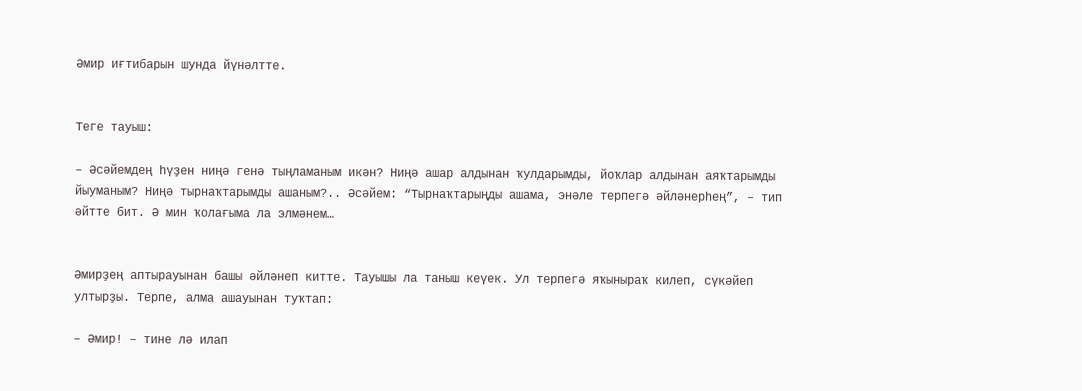Әмир иғтибарын шунда йүнәлтте.


Теге тауыш:

– Әсәйемдең һүҙен ниңә генә тыңламаным икән? Ниңә ашар алдынан ҡулдарымды, йоҡлар алдынан аяҡтарымды йыуманым? Ниңә тырнаҡтарымды ашаным?.. Әсәйем: “Тырнаҡтарыңды ашама, энәле терпегә әйләнерһең”, – тип әйтте бит. Ә мин ҡолағыма ла элмәнем…


Әмирҙең аптырауынан башы әйләнеп китте. Тауышы ла таныш кеүек. Ул терпегә яҡыныраҡ килеп, сүкәйеп ултырҙы. Терпе, алма ашауынан туҡтап:

– Әмир! – тине лә илап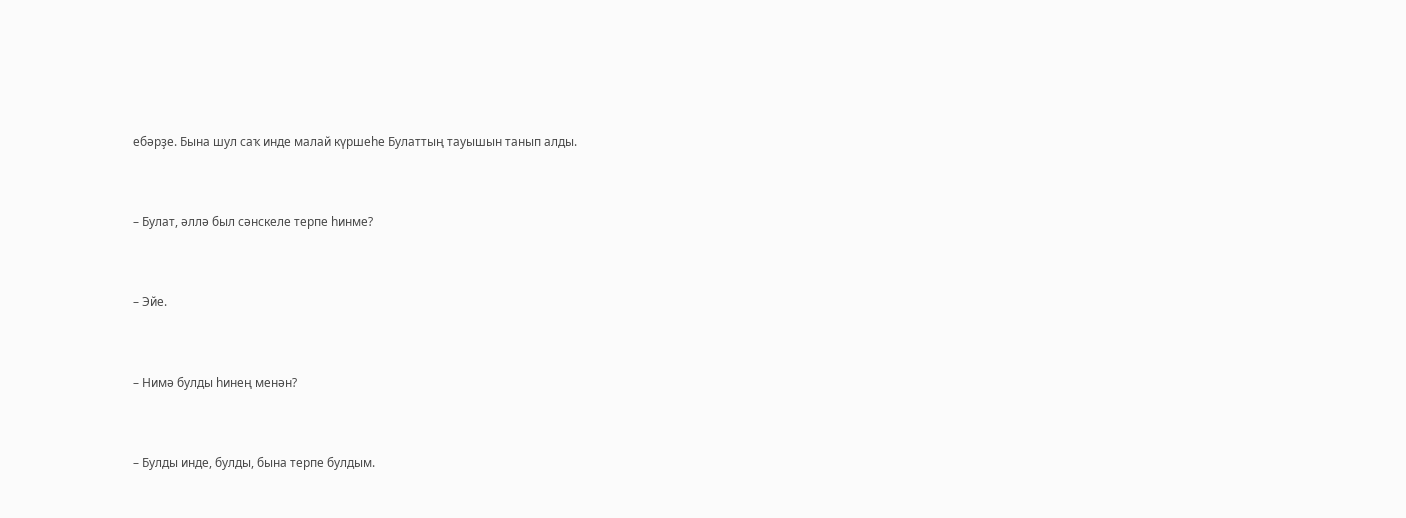ебәрҙе. Бына шул саҡ инде малай күршеһе Булаттың тауышын танып алды.


– Булат, әллә был сәнскеле терпе һинме?


– Эйе.


– Нимә булды һинең менән?


– Булды инде, булды, бына терпе булдым.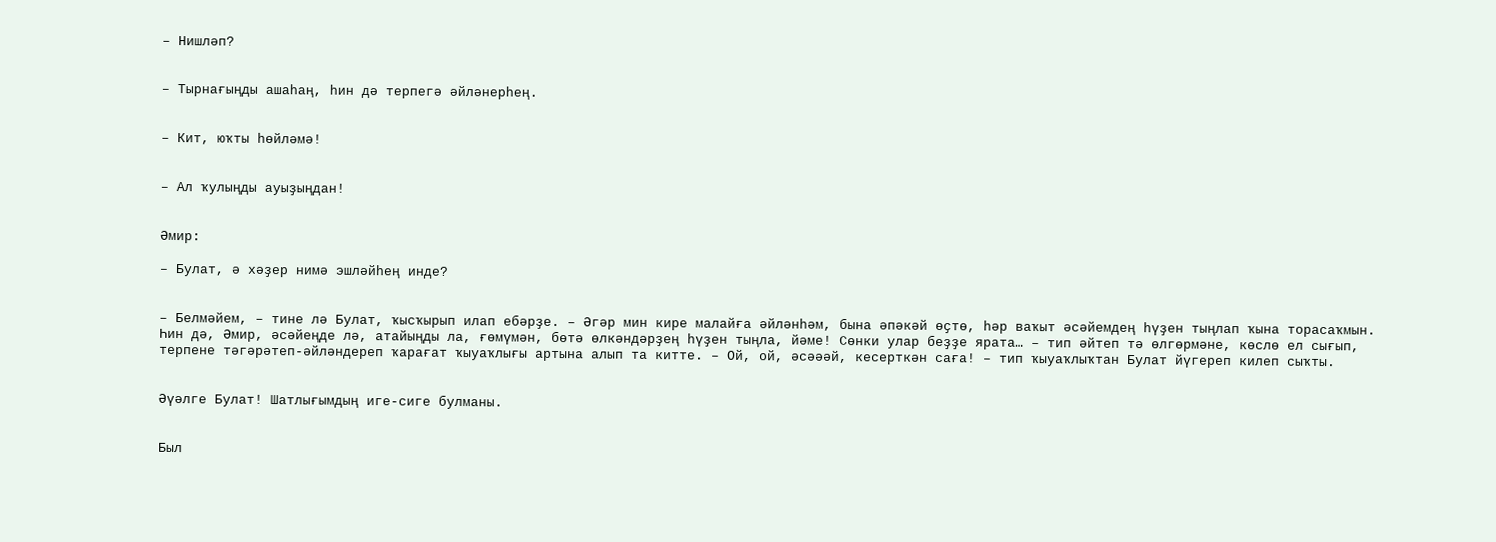– Нишләп?


– Тырнағыңды ашаһаң, һин дә терпегә әйләнерһең.


– Кит, юҡты һөйләмә!


– Ал ҡулыңды ауыҙыңдан!


Әмир:

– Булат, ә хәҙер нимә эшләйһең инде?


– Белмәйем, – тине лә Булат, ҡысҡырып илап ебәрҙе. – Әгәр мин кире малайға әйләнһәм, бына әпәкәй өҫтө, һәр ваҡыт әсәйемдең һүҙен тыңлап ҡына торасаҡмын. Һин дә, Әмир, әсәйеңде лә, атайыңды ла, ғөмүмән, бөтә өлкәндәрҙең һүҙен тыңла, йәме! Сөнки улар беҙҙе ярата… – тип әйтеп тә өлгөрмәне, көслө ел сығып, терпене тәгәрәтеп-әйләндереп ҡарағат ҡыуаҡлығы артына алып та китте. – Ой, ой, әсәәәй, кесерткән саға! – тип ҡыуаҡлыҡтан Булат йүгереп килеп сыҡты.


Әүәлге Булат! Шатлығымдың иге-сиге булманы.


Был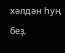хәлдән һуң беҙ,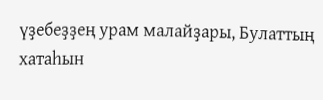үҙебеҙҙең урам малайҙары, Булаттың хатаһын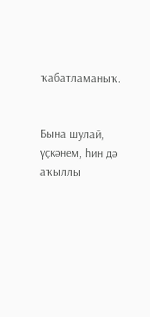ҡабатламаныҡ.


Бына шулай, үҫкәнем, һин дә аҡыллы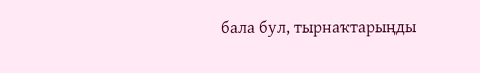бала бул, тырнаҡтарыңды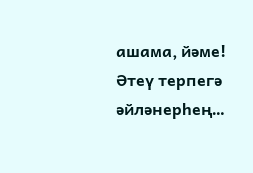ашама, йәме! Әтеү терпегә әйләнерһең…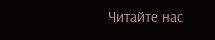Читайте нас